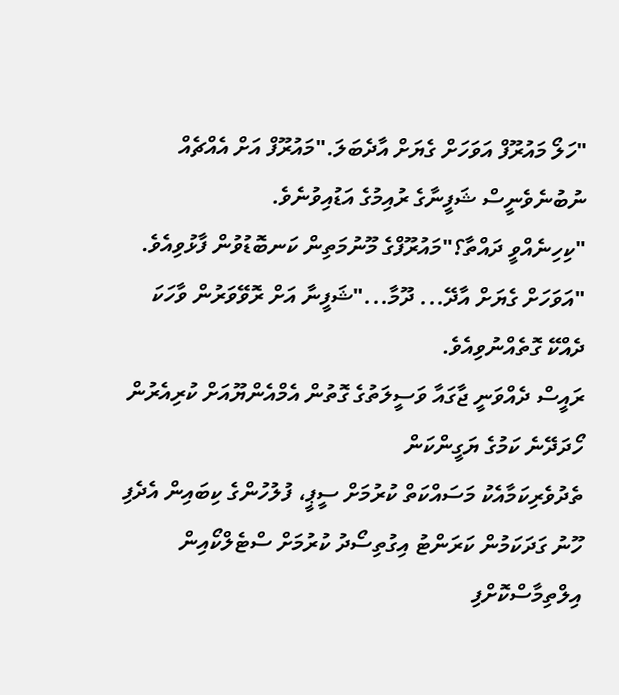"ހަލޯ މައުރޫފް އަވަހަށް ގެޔަށް އާދެބަލަ."މައުރޫފް އަށް އެއްޗެއް ނުބުނެވެނީސް ޝަފީނާގެ ރުއިމުގެ އަޑުއިވުނެވެ.
"ކިހިނެއްވީ ދައްތާ؟"މައުރޫފްގެ މޫނުމަތިން ކަނބޮޑުވުން ފާޅުވިއެވެ.
"އަވަހަށް ގެޔަށް އާދޭ... ދޫމާ..."ޝަފީނާ އަށް ރޮވޭވަރުން ވާހަކަ ދެއްކޭ ގޮތެއްނުވިއެވެ.
ރައީސް ދެއްވަނީ ޖާގައާ ވަސީލަތުގެ ގޮތުން އެމްއެންޔޫއަށް ކުރިއެރުން ހޯދަދޭނެ ކަމުގެ ޔަގީންކަން
ތެދުވެރިކަމާއެކު މަސައްކަތް ކުރުމަށް ސީޕީ، ފުލުހުންގެ ކިބައިން އެދެފި
ހޫނު ގަދަކަމުން ކަރަންޓު އިގުތިސޯދު ކުރުމަށް ސްޓެލްކޯއިން އިލްތިމާސްކޮށްފި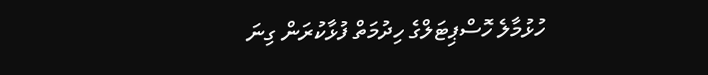ހުޅުމާލެ ހޮސްޕިޓަލްގެ ހިދުމަތް ފުޅާކުރަން ގިނަ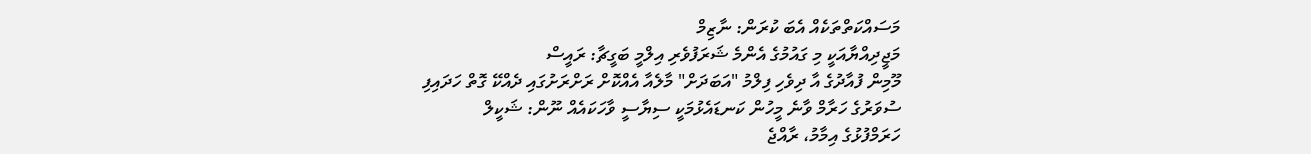މަސައްކަތްތަކެއް އެބަ ކުރަން: ނާޒިމް
މަޖީދިއްޔާއަކީ މި ގައުމުގެ އެންމެ ޝަރަފުވެރި އިލްމީ ބަގީޗާ: ރައީސް
މޫމިން ފުއާދުގެ އާ ދިވެހި ފިލްމު "އަބަދަށް" މާލެއާ އެއްކޮށް ރަށްރަށުގައި ދެއްކޭ ގޮތް ހަދައިފި
ސުވަރުގެ ހަރާމް ވާނެ މީހުން ކަނޑައެޅުމަކީ ސިޔާސީ ވާހަކައެއް ނޫން: ޝަކީލް
ހަރަމްފުޅުގެ އިމާމު، ރާއްޖެ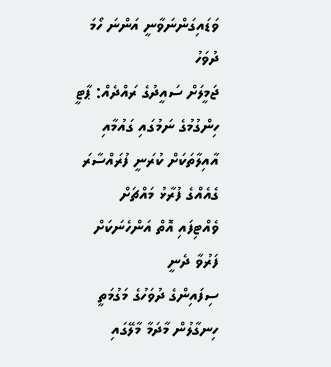ވަޑައިގަންނަވާނީ އަންނަ ހޯމަ ދުވަހު
ޖަމީލަށް ސައީދުގެ ރައްދެއް: ޕާޓީ ހިންގުމުގެ ނަމުގައި ގައުމާއި އާއިލާތަކަށް ކުރަނީ ފުރައްސާރަ
ގެއެއްގެ ފުރާޅު މައްޗަށް ވެއްޓިފައި އޮތް އަންހެނަކަށް ފަރުވާ ދެނީ
ސިފައިންގެ ދުވަހުގެ މަގުމަތީ ހިނގާލުން މާދަމާ މާލޭގައި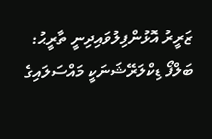ޒަރީރު އޮޅުންފިލުވައިދިނީ ތާރީޙު: ބަލްފޯ ޑިކްލަރޭޝަނަކީ މައްސަލައިގެ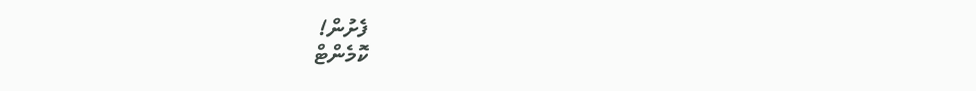ފެށުން!
ކޮމެންޓް